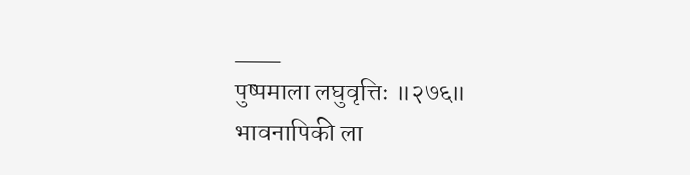___
पुष्पमाला लघुवृत्तिः ॥२७६॥
भावनापिकी ला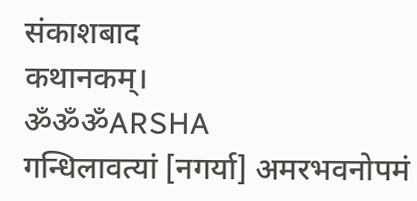संकाशबाद
कथानकम्।
ॐॐॐARSHA
गन्धिलावत्यां [नगर्या] अमरभवनोपमं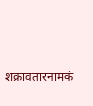शक्रावतारनामकं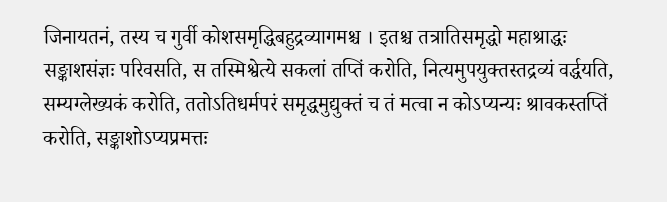जिनायतनं, तस्य च गुर्वी कोशसमृद्धिबहुद्रव्यागमश्च । इतश्च तत्रातिसमृद्धो महाश्राद्धः सङ्काशसंज्ञः परिवसति, स तस्मिश्वेत्ये सकलां तप्तिं करोति, नित्यमुपयुक्तस्तद्रव्यं वर्द्धयति, सम्यग्लेख्यकं करोति, ततोऽतिधर्मपरं समृद्धमुद्युक्तं च तं मत्वा न कोऽप्यन्यः श्रावकस्तप्तिं करोति, सङ्काशोऽप्यप्रमत्तः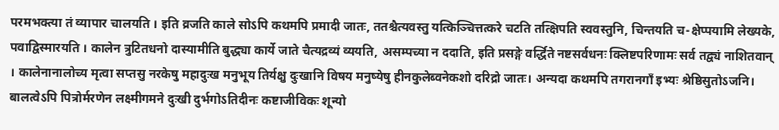परमभक्त्या तं व्यापार चालयति । इति व्रजति काले सोऽपि कथमपि प्रमादी जातः, ततश्चैत्यवस्तु यत्किञ्चित्तत्करे चटति तत्क्षिपति स्ववस्तुनि, चिन्तयति च-क्षेप्पयामि लेख्यके, पवाद्विस्मारयति । कालेन त्रुटितधनो दास्यामीति बुद्ध्या कार्ये जाते चैत्यद्रव्यं व्ययति, असम्पच्या न ददाति, इति प्रसङ्गे वर्द्धिते नष्टसर्वधनः क्लिष्टपरिणामः सर्व तद्व्यं नाशितवान् । कालेनानालोच्य मृत्वा सप्तसु नरकेषु महादुःख मनुभूय तिर्यक्षु दुःखानि विषय मनुष्येषु हीनकुलेब्वनेकशो दरिद्रो जातः। अन्यदा कथमपि तगरानगाँ इभ्यः श्रेष्ठिसुतोऽजनि। बालत्वेऽपि पित्रोर्मरणेन लक्ष्मीगमने दुःखी दुर्भगोऽतिदीनः कष्टाजीविकः शून्यो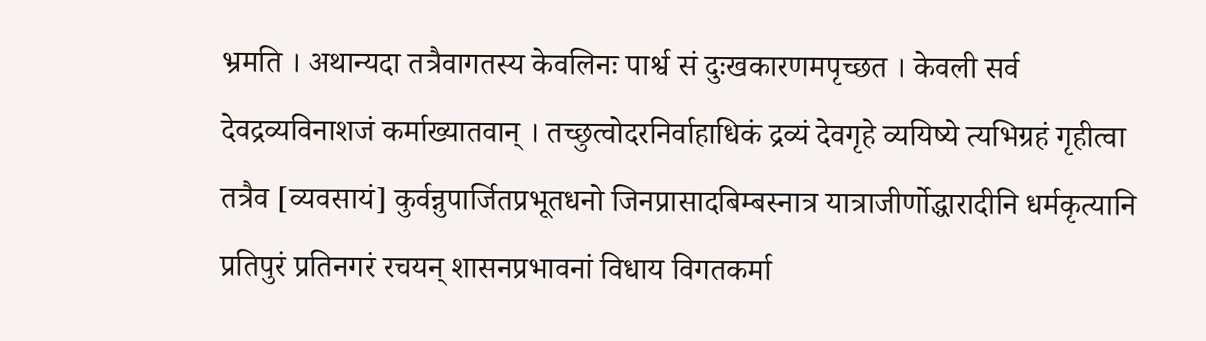भ्रमति । अथान्यदा तत्रैवागतस्य केवलिनः पार्श्व सं दुःखकारणमपृच्छत । केवली सर्व देवद्रव्यविनाशजं कर्माख्यातवान् । तच्छुत्वोदरनिर्वाहाधिकं द्रव्यं देवगृहे व्ययिष्ये त्यभिग्रहं गृहीत्वा तत्रैव [व्यवसायं] कुर्वन्नुपार्जितप्रभूतधनो जिनप्रासादबिम्बस्नात्र यात्राजीर्णोद्धारादीनि धर्मकृत्यानि प्रतिपुरं प्रतिनगरं रचयन् शासनप्रभावनां विधाय विगतकर्मा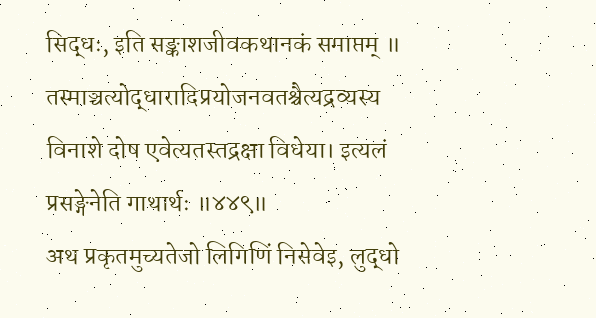सिद्धः, इति सङ्काशजीवकथानकं समाप्तम् ॥
तस्माञ्चत्योद्धारादिप्रयोजनवतश्चैत्यद्रव्यस्य विनाशे दोष एवेत्यतस्तद्रक्षा विधेया। इत्यलं प्रसङ्गेनेति गाथार्थः ॥४४९॥
अथ प्रकृतमुच्यतेजो लिगिणिं निसेवेइ, लुद्धो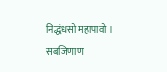निद्धंधसो महापावो । सबजिणाण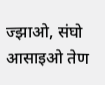ज्झाओ, संघो आसाइओ तेण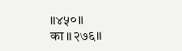॥४५०॥
का॥२७६॥